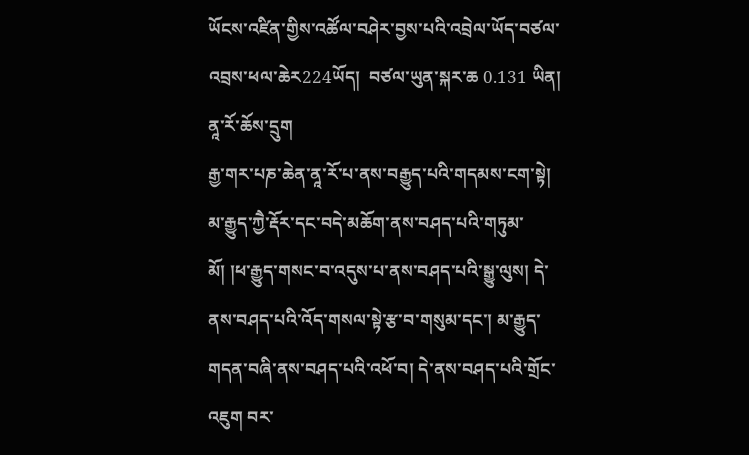ཡོངས་འཛིན་གྱིས་འཚོལ་བཤེར་བྱས་པའི་འབྲེལ་ཡོད་བཙལ་འབྲས་ཕལ་ཆེར224ཡོད།  བཙལ་ཡུན་སྐར་ཆ 0.131 ཡིན།
ནཱ་རོ་ཆོས་དྲུག
རྒྱ་གར་པཎ་ཆེན་ནཱ་རོ་པ་ནས་བརྒྱུད་པའི་གདམས་ངག་སྟེ། མ་རྒྱུད་ཀྱཻ་རྡོར་དང་བདེ་མཆོག་ནས་བཤད་པའི་གཏུམ་མོ། །ཕ་རྒྱུད་གསང་བ་འདུས་པ་ནས་བཤད་པའི་སྒྱུ་ལུས། དེ་ནས་བཤད་པའི་འོད་གསལ་སྟེ་རྩ་བ་གསུམ་དང་། མ་རྒྱུད་གདན་བཞི་ནས་བཤད་པའི་འཕོ་བ། དེ་ནས་བཤད་པའི་གྲོང་འཇུག བར་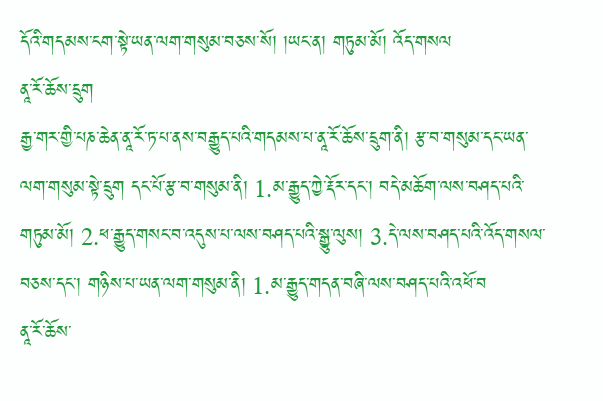དོའི་གདམས་ངག་སྟེ་ཡན་ལག་གསུམ་བཅས་སོ། །ཡང་ན། གཏུམ་མོ། འོད་གསལ
ནཱ་རོ་ཆོས་དྲུག
རྒྱ་གར་གྱི་པཎ་ཆེན་ནཱ་རོ་ཏ་པ་ནས་བརྒྱུད་པའི་གདམས་པ་ནཱ་རོ་ཆོས་དྲུག་ནི། རྩ་བ་གསུམ་དང་ཡན་ལག་གསུམ་སྟེ་དྲུག དང་པོ་རྩ་བ་གསུམ་ནི། 1.མ་རྒྱུད་ཀྱེ་རྡོར་དང་། བདེ་མཆོག་ལས་བཤད་པའི་གཏུམ་མོ། 2.ཕ་རྒྱུད་གསང་བ་འདུས་པ་ལས་བཤད་པའི་སྒྱུ་ལུས། 3.དེ་ལས་བཤད་པའི་འོད་གསལ་བཅས་དང་། གཉིས་པ་ཡན་ལག་གསུམ་ནི། 1.མ་རྒྱུད་གདན་བཞི་ལས་བཤད་པའི་འཕོ་བ
ནཱ་རོ་ཆོས་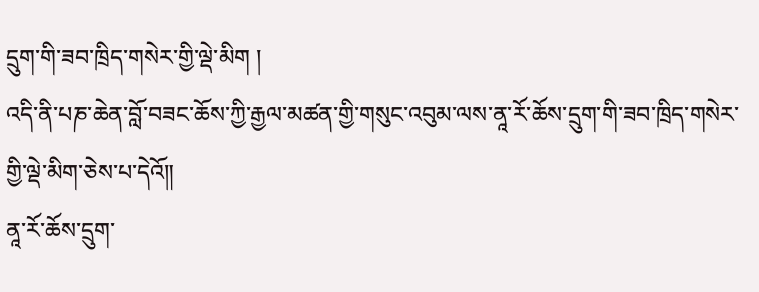དྲུག་གི་ཟབ་ཁྲིད་གསེར་གྱི་ལྡེ་མིག །
འདི་ནི་པཎ་ཆེན་བློ་བཟང་ཆོས་ཀྱི་རྒྱལ་མཚན་གྱི་གསུང་འབུམ་ལས་ནཱ་རོ་ཆོས་དྲུག་གི་ཟབ་ཁྲིད་གསེར་གྱི་ལྡེ་མིག་ཅེས་པ་དེའོ༎
ནཱ་རོ་ཆོས་དྲུག་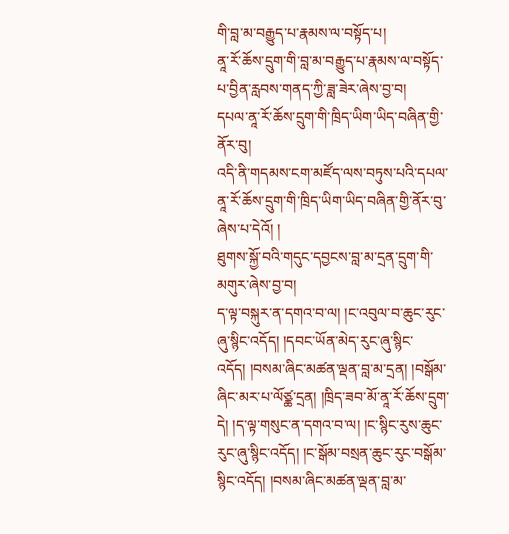གི་བླ་མ་བརྒྱུད་པ་རྣམས་ལ་བསྟོད་པ།
ནཱ་རོ་ཆོས་དྲུག་གི་བླ་མ་བརྒྱུད་པ་རྣམས་ལ་བསྟོད་པ་བྱིན་རླབས་གནད་ཀྱི་ཟླ་ཟེར་ཞེས་བྱ་བ།
དཔལ་ནཱ་རོ་ཆོས་དྲུག་གི་ཁྲིད་ཡིག་ཡིད་བཞིན་གྱི་ནོར་བུ།
འདི་ནི་གདམས་ངག་མཛོད་ལས་བཏུས་པའི་དཔལ་ནཱ་རོ་ཆོས་དྲུག་གི་ཁྲིད་ཡིག་ཡིད་བཞིན་གྱི་ནོར་བུ་ཞེས་པ་དེའོ། །
ཐུགས་སྐྱོ་བའི་གདུང་དབྱངས་བླ་མ་དྲན་དྲུག་གི་མགུར་ཞེས་བྱ་བ།
ད་ལྟ་བསྐུར་ན་དགའ་བ་ལ། །ང་འབུལ་བ་ཆུང་རུང་ཞུ་སྙིང་འདོད། །དབང་ཡོན་མེད་རུང་ཞུ་སྙིང་འདོད། །བསམ་ཞིང་མཚན་ལྡན་བླ་མ་དྲན། །བསྒོམ་ཞིང་མར་པ་ལོཙྪ་དྲན། །ཁྲིད་ཟབ་མོ་ནཱ་རོ་ཆོས་དྲུག་དེ། །ད་ལྟ་གསུང་ན་དགའ་བ་ལ། །ང་སྙིང་རུས་ཆུང་རུང་ཞུ་སྙིང་འདོད། །ང་སྒོམ་བསྲན་ཆུང་རུང་བསྒོམ་སྙིང་འདོད། །བསམ་ཞིང་མཚན་ལྡན་བླ་མ་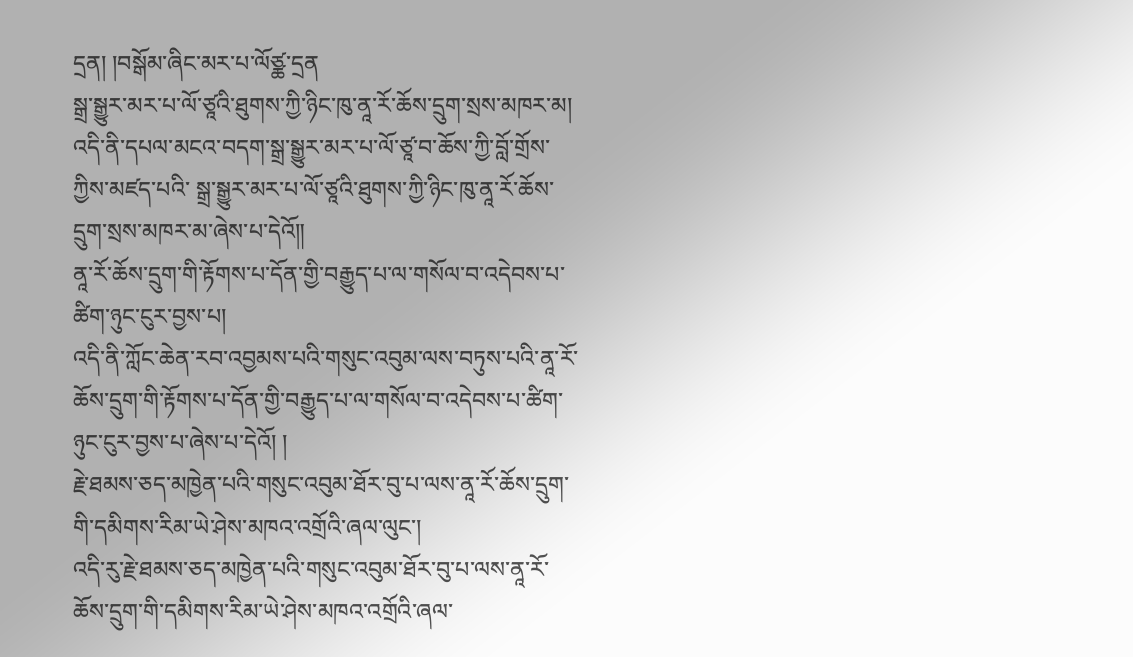དྲན། །བསྒོམ་ཞིང་མར་པ་ལོཙྪ་དྲན
སྒྲ་སྒྱུར་མར་པ་ལོ་ཙཱའི་ཐུགས་ཀྱི་ཉིང་ཁུ་ནཱ་རོ་ཆོས་དྲུག་སྲས་མཁར་མ།
འདི་ནི་དཔལ་མངའ་བདག་སྒྲ་སྒྱུར་མར་པ་ལོ་ཙཱ་བ་ཆོས་ཀྱི་བློ་གྲོས་ཀྱིས་མཛད་པའི་ སྒྲ་སྒྱུར་མར་པ་ལོ་ཙཱའི་ཐུགས་ཀྱི་ཉིང་ཁུ་ནཱ་རོ་ཆོས་དྲུག་སྲས་མཁར་མ་ཞེས་པ་དེའོ༎
ནཱ་རོ་ཆོས་དྲུག་གི་རྟོགས་པ་དོན་གྱི་བརྒྱུད་པ་ལ་གསོལ་བ་འདེབས་པ་ཚིག་ཉུང་ངུར་བྱས་པ།
འདི་ནི་ཀློང་ཆེན་རབ་འབྱམས་པའི་གསུང་འབུམ་ལས་བཏུས་པའི་ནཱ་རོ་ཆོས་དྲུག་གི་རྟོགས་པ་དོན་གྱི་བརྒྱུད་པ་ལ་གསོལ་བ་འདེབས་པ་ཚིག་ཉུང་ངུར་བྱས་པ་ཞེས་པ་དེའོ། །
རྗེ་ཐམས་ཅད་མཁྱེན་པའི་གསུང་འབུམ་ཐོར་བུ་པ་ལས་ནཱ་རོ་ཆོས་དྲུག་གི་དམིགས་རིམ་ཡེ་ཤེས་མཁའ་འགྲོའི་ཞལ་ལུང་།
འདི་རུ་རྗེ་ཐམས་ཅད་མཁྱེན་པའི་གསུང་འབུམ་ཐོར་བུ་པ་ལས་ནཱ་རོ་ཆོས་དྲུག་གི་དམིགས་རིམ་ཡེ་ཤེས་མཁའ་འགྲོའི་ཞལ་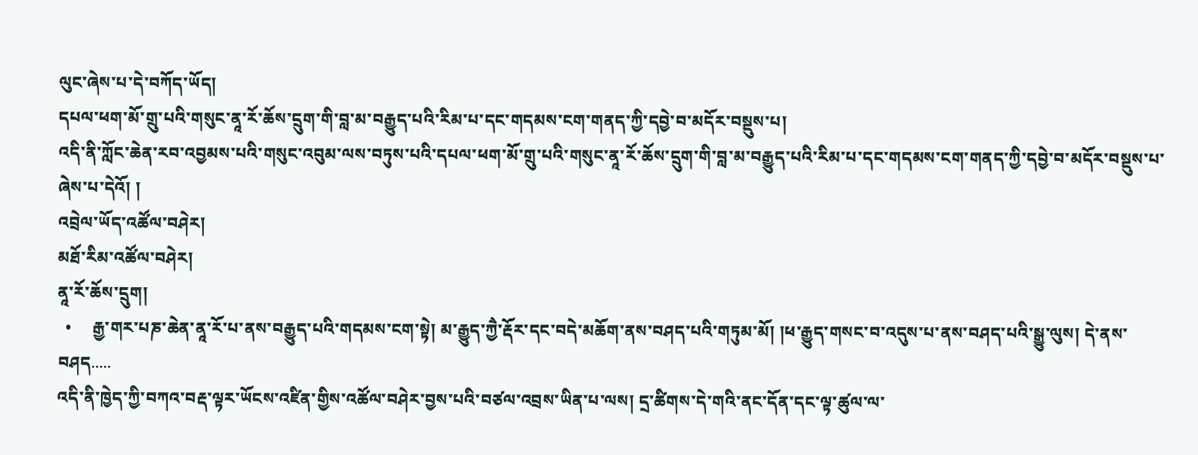ལུང་ཞེས་པ་དེ་བཀོད་ཡོད།
དཔལ་ཕག་མོ་གྲུ་པའི་གསུང་ནཱ་རོ་ཆོས་དྲུག་གི་བླ་མ་བརྒྱུད་པའི་རིམ་པ་དང་གདམས་ངག་གནད་ཀྱི་དབྱེ་བ་མདོར་བསྡུས་པ།
འདི་ནི་ཀློང་ཆེན་རབ་འབྱམས་པའི་གསུང་འབུམ་ལས་བཏུས་པའི་དཔལ་ཕག་མོ་གྲུ་པའི་གསུང་ནཱ་རོ་ཆོས་དྲུག་གི་བླ་མ་བརྒྱུད་པའི་རིམ་པ་དང་གདམས་ངག་གནད་ཀྱི་དབྱེ་བ་མདོར་བསྡུས་པ་ཞེས་པ་དེའོ། །
འབྲེལ་ཡོད་འཚོལ་བཤེར།
མཐོ་རིམ་འཚོལ་བཤེར།
ནཱ་རོ་ཆོས་དྲུག།
  •     རྒྱ་གར་པཎ་ཆེན་ནཱ་རོ་པ་ནས་བརྒྱུད་པའི་གདམས་ངག་སྟེ། མ་རྒྱུད་ཀྱཻ་རྡོར་དང་བདེ་མཆོག་ནས་བཤད་པའི་གཏུམ་མོ། །ཕ་རྒྱུད་གསང་བ་འདུས་པ་ནས་བཤད་པའི་སྒྱུ་ལུས། དེ་ནས་བཤད.....
འདི་ནི་ཁྱེད་ཀྱི་བཀའ་བརྡ་ལྟར་ཡོངས་འཛིན་གྱིས་འཚོལ་བཤེར་བྱས་པའི་བཙལ་འབྲས་ཡིན་པ་ལས། དྲ་ཚིགས་དེ་གའི་ནང་དོན་དང་ལྟ་ཚུལ་ལ་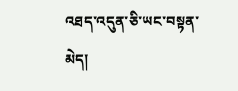འཐད་འདུན་ཅི་ཡང་བསྟན་མེད།